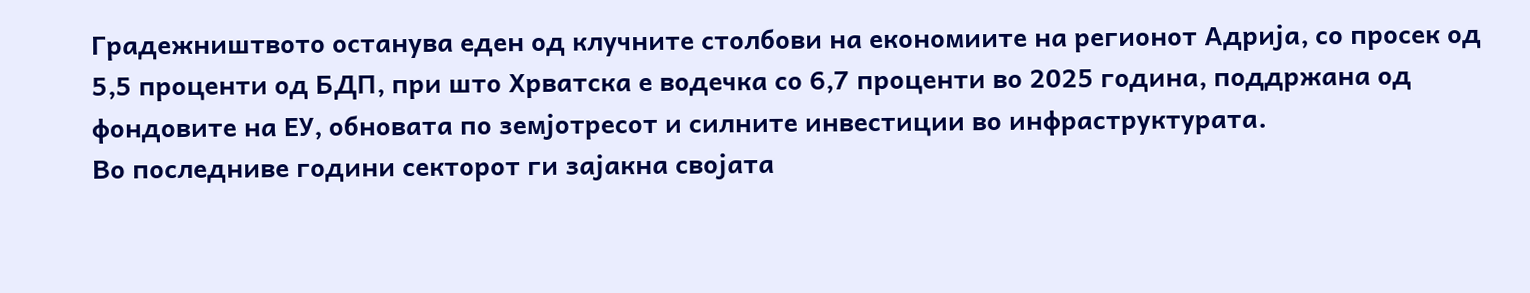Градежништвото останува еден од клучните столбови на економиите на регионот Адрија, со просек од 5,5 проценти од БДП, при што Хрватска е водечка со 6,7 проценти во 2025 година, поддржана од фондовите на ЕУ, обновата по земјотресот и силните инвестиции во инфраструктурата.
Во последниве години секторот ги зајакна својата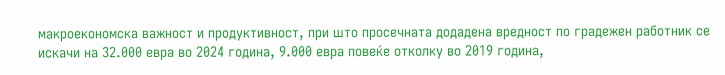макроекономска важност и продуктивност, при што просечната додадена вредност по градежен работник се искачи на 32.000 евра во 2024 година, 9.000 евра повеќе отколку во 2019 година,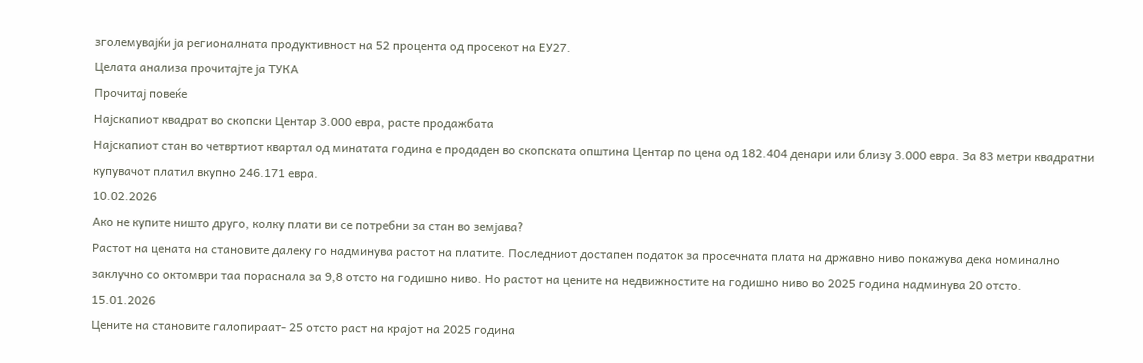зголемувајќи ја регионалната продуктивност на 52 процента од просекот на ЕУ27.
Целата анализа прочитајте ја ТУКА
Прочитај повеќе
Најскапиот квадрат во скопски Центар 3.000 евра, расте продажбата
Најскапиот стан во четвртиот квартал од минатата година е продаден во скопската општина Центар по цена од 182.404 денари или близу 3.000 евра. За 83 метри квадратни купувачот платил вкупно 246.171 евра.
10.02.2026
Ако не купите ништо друго, колку плати ви се потребни за стан во земјава?
Растот на цената на становите далеку го надминува растот на платите. Последниот достапен податок за просечната плата на државно ниво покажува дека номинално заклучно со октомври таа пораснала за 9,8 отсто на годишно ниво. Но растот на цените на недвижностите на годишно ниво во 2025 година надминува 20 отсто.
15.01.2026
Цените на становите галопираат- 25 отсто раст на крајот на 2025 година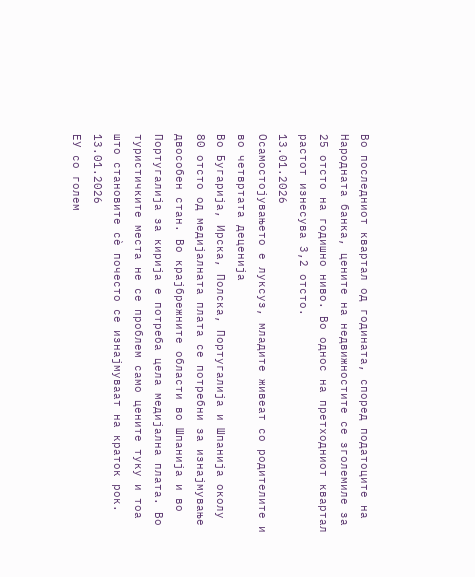Во последниот квартал од годината, според податоците на Народната банка, цените на недвижностите се зголемиле за 25 отсто на годишно ниво. Во однос на претходниот квартал растот изнесува 3,2 отсто.
13.01.2026
Осамостојувањето е луксуз, младите живеат со родителите и во четвртата деценија
Во Бугарија, Ирска, Полска, Португалија и Шпанија околу 80 отсто од медијалната плата се потребни за изнајмување двособен стан. Во крајбрежните области во Шпанија и во Португалија за кирија е потреба цела медијална плата. Во туристичките места не се проблем само цените туку и тоа што становите сѐ почесто се изнајмуваат на краток рок.
13.01.2026
ЕУ со голем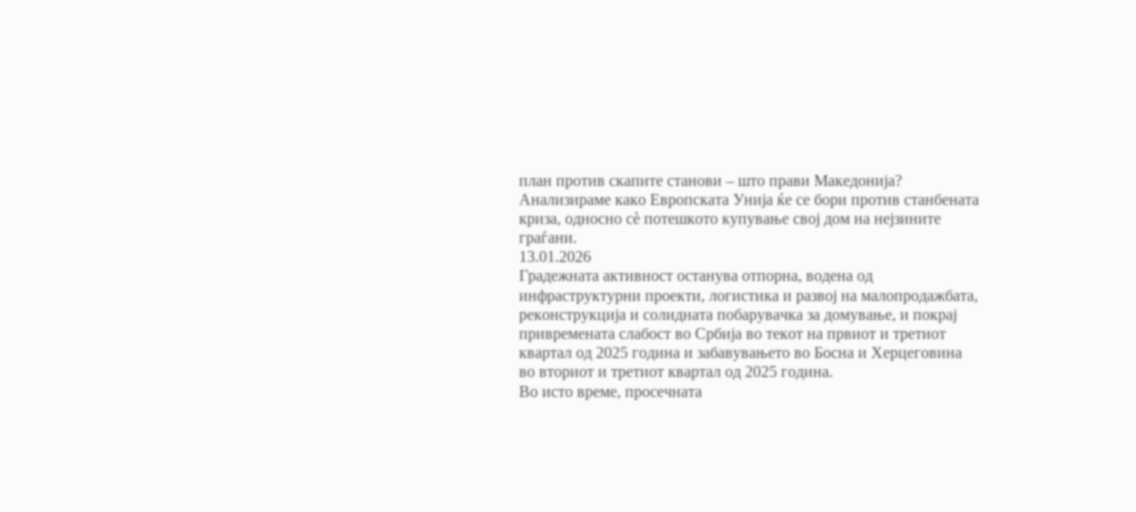план против скапите станови – што прави Македонија?
Анализираме како Европската Унија ќе се бори против станбената криза, односно сѐ потешкото купување свој дом на нејзините граѓани.
13.01.2026
Градежната активност останува отпорна, водена од инфраструктурни проекти, логистика и развој на малопродажбата, реконструкција и солидната побарувачка за домување, и покрај привремената слабост во Србија во текот на првиот и третиот квартал од 2025 година и забавувањето во Босна и Херцеговина во вториот и третиот квартал од 2025 година.
Во исто време, просечната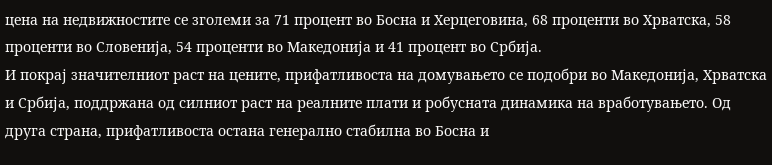цена на недвижностите се зголеми за 71 процент во Босна и Херцеговина, 68 проценти во Хрватска, 58 проценти во Словенија, 54 проценти во Македонија и 41 процент во Србија.
И покрај значителниот раст на цените, прифатливоста на домувањето се подобри во Македонија, Хрватска и Србија, поддржана од силниот раст на реалните плати и робусната динамика на вработувањето. Од друга страна, прифатливоста остана генерално стабилна во Босна и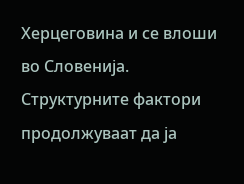Херцеговина и се влоши во Словенија.
Структурните фактори продолжуваат да ја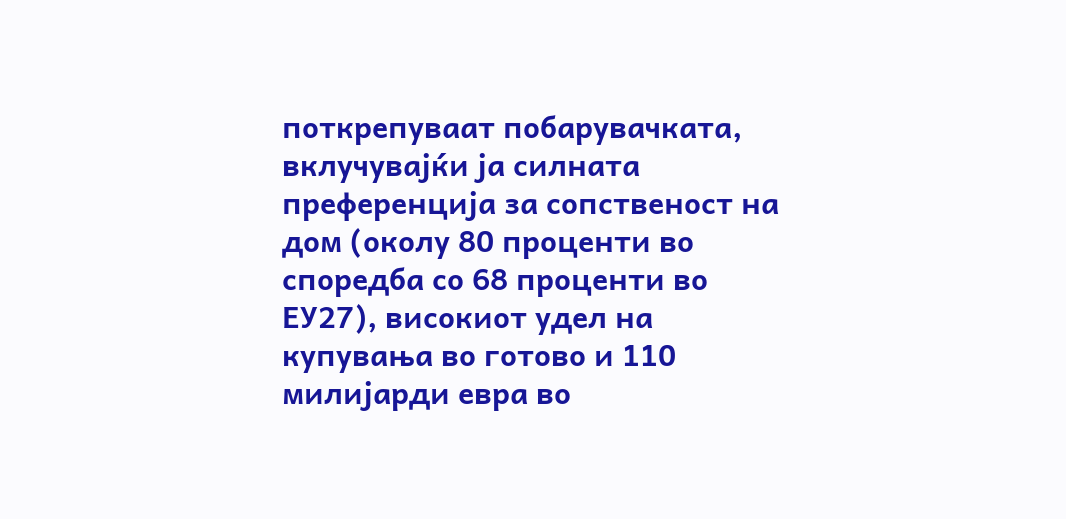поткрепуваат побарувачката, вклучувајќи ја силната преференција за сопственост на дом (околу 80 проценти во споредба со 68 проценти во ЕУ27), високиот удел на купувања во готово и 110 милијарди евра во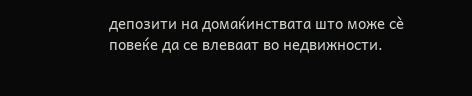депозити на домаќинствата што може сè повеќе да се влеваат во недвижности.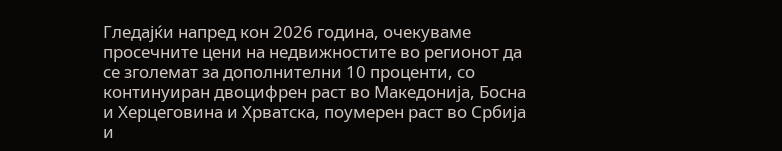Гледајќи напред кон 2026 година, очекуваме просечните цени на недвижностите во регионот да се зголемат за дополнителни 10 проценти, со континуиран двоцифрен раст во Македонија, Босна и Херцеговина и Хрватска, поумерен раст во Србија и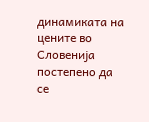динамиката на цените во Словенија постепено да се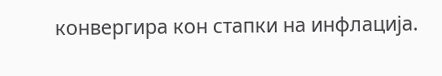конвергира кон стапки на инфлација.